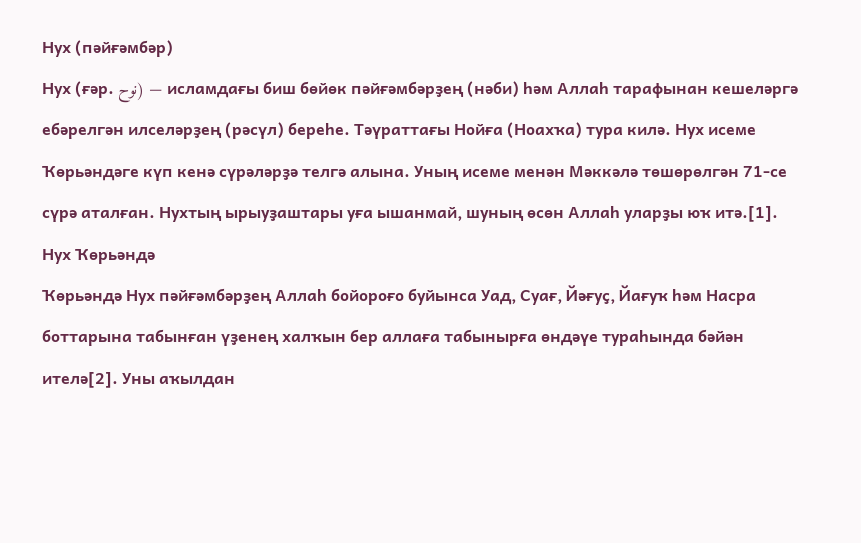Нух (пәйғәмбәр)
Нух (ғәр. نوح) — исламдағы биш бөйөк пәйғәмбәрҙең (нәби) һәм Аллаһ тарафынан кешеләргә ебәрелгән илселәрҙең (рәсүл) береһе. Тәүраттағы Нойға (Ноахҡа) тура килә. Нух исеме Ҡөрьәндәге күп кенә сүрәләрҙә телгә алына. Уның исеме менән Мәккәлә төшөрөлгән 71-се сүрә аталған. Нухтың ырыуҙаштары уға ышанмай, шуның өсөн Аллаһ уларҙы юҡ итә.[1].
Нух Ҡөрьәндә
Ҡөрьәндә Нух пәйғәмбәрҙең Аллаһ бойороғо буйынса Уад, Суағ, Йәғуҫ, Йағуҡ һәм Насра боттарына табынған үҙенең халҡын бер аллаға табынырға өндәүе тураһында бәйән ителә[2]. Уны аҡылдан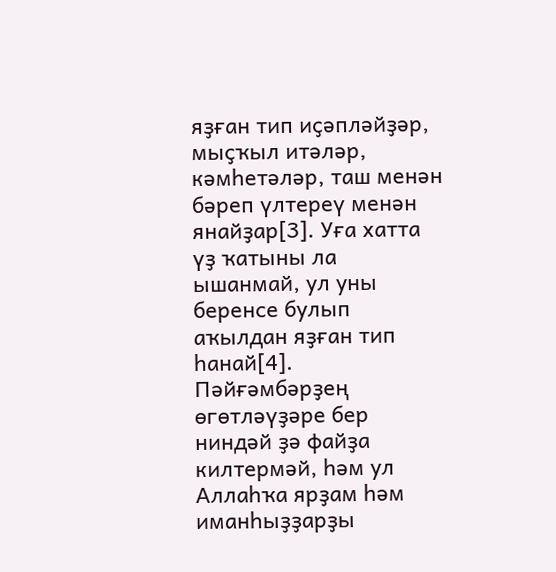яҙған тип иҫәпләйҙәр, мыҫҡыл итәләр, кәмһетәләр, таш менән бәреп үлтереү менән янайҙар[3]. Уға хатта үҙ ҡатыны ла ышанмай, ул уны беренсе булып аҡылдан яҙған тип һанай[4].
Пәйғәмбәрҙең өгөтләүҙәре бер ниндәй ҙә файҙа килтермәй, һәм ул Аллаһҡа ярҙам һәм иманһыҙҙарҙы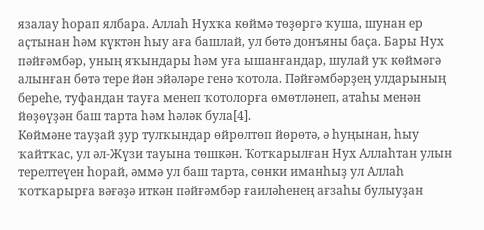язалау һорап ялбара. Аллаһ Нухҡа көймә төҙөргә ҡуша, шунан ер аҫтынан һәм күктән һыу аға башлай, ул бөтә донъяны баҫа. Бары Нух пәйғәмбәр, уның яҡындары һәм уға ышанғандар, шулай уҡ көймәгә алынған бөтә тере йән эйәләре генә ҡотола. Пәйғәмбәрҙең улдарының береһе, туфандан тауға менеп ҡотолорға өмөтләнеп, атаһы менән йөҙөүҙән баш тарта һәм һәләк була[4].
Көймәне тауҙай ҙур тулҡындар өйрөлтөп йөрөтә, ә һуңынан, һыу ҡайтҡас, ул әл-Жүзи тауына төшкән. Ҡотҡарылған Нух Аллаһтан улын терелтеүен һорай, әммә ул баш тарта, сөнки иманһыҙ ул Аллаһ ҡотҡарырға вәғәҙә иткән пәйғәмбәр ғаиләһенең ағзаһы булыуҙан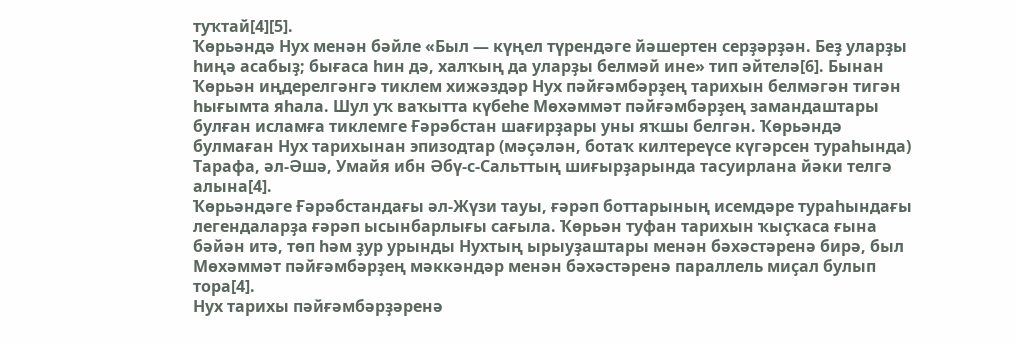туҡтай[4][5].
Ҡөрьәндә Нух менән бәйле «Был — күңел түрендәге йәшертен серҙәрҙән. Беҙ уларҙы һиңә асабыҙ; бығаса һин дә, халҡың да уларҙы белмәй ине» тип әйтелә[6]. Бынан Ҡөрьән иңдерелгәнгә тиклем хижәздәр Нух пәйғәмбәрҙең тарихын белмәгән тигән һығымта яһала. Шул уҡ ваҡытта күбеһе Мөхәммәт пәйғәмбәрҙең замандаштары булған исламға тиклемге Ғәрәбстан шағирҙары уны яҡшы белгән. Ҡөрьәндә булмаған Нух тарихынан эпизодтар (мәҫәлән, ботаҡ килтереүсе күгәрсен тураһында) Тарафа, әл-Әшә, Умайя ибн Әбү-с-Сальттың шиғырҙарында тасуирлана йәки телгә алына[4].
Ҡөрьәндәге Ғәрәбстандағы әл-Жүзи тауы, ғәрәп боттарының исемдәре тураһындағы легендаларҙа ғәрәп ысынбарлығы сағыла. Ҡөрьән туфан тарихын ҡыҫҡаса ғына бәйән итә, төп һәм ҙур урынды Нухтың ырыуҙаштары менән бәхәстәренә бирә, был Мөхәммәт пәйғәмбәрҙең мәккәндәр менән бәхәстәренә параллель миҫал булып тора[4].
Нух тарихы пәйғәмбәрҙәренә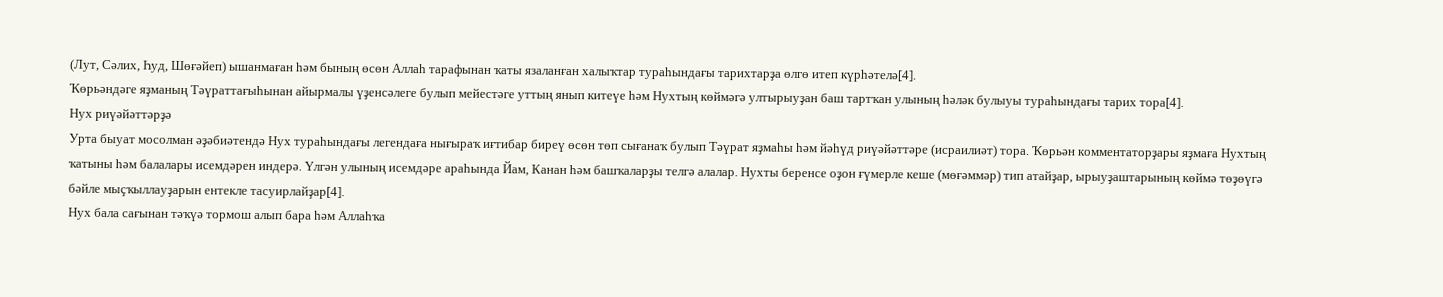(Лут, Сәлих, Һуд, Шөғәйеп) ышанмаған һәм бының өсөн Аллаһ тарафынан ҡаты язаланған халыҡтар тураһындағы тарихтарҙа өлгө итеп күрһәтелә[4].
Ҡөрьәндәге яҙманың Тәүраттағыһынан айырмалы үҙенсәлеге булып мейестәге уттың янып китеүе һәм Нухтың көймәгә ултырыуҙан баш тартҡан улының һәләк булыуы тураһындағы тарих тора[4].
Нух риүәйәттәрҙә
Урта быуат мосолман әҙәбиәтендә Нух тураһындағы легендаға нығыраҡ иғтибар биреү өсөн төп сығанаҡ булып Тәүрат яҙмаһы һәм йәһүд риүәйәттәре (исраилиәт) тора. Ҡөрьән комментаторҙары яҙмаға Нухтың ҡатыны һәм балалары исемдәрен индерә. Үлгән улының исемдәре араһында Йам, Канан һәм башҡаларҙы телгә алалар. Нухты беренсе оҙон ғүмерле кеше (мөғәммәр) тип атайҙар, ырыуҙаштарының көймә төҙөүгә бәйле мыҫҡыллауҙарын ентекле тасуирлайҙар[4].
Нух бала сағынан тәҡүә тормош алып бара һәм Аллаһҡа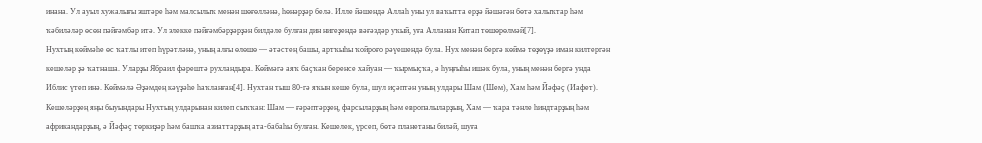инана. Ул ауыл хужалығы эштәре һәм малсылыҡ менән шөғөлләнә, һөнәрҙәр белә. Илле йәшендә Аллаһ уны ул ваҡытта ерҙә йәшәгән бөтә халыҡтар һәм ҡәбиләләр өсөн пәйғәмбәр итә. Ул элекке пәйғәмбәрҙәрҙән билдәле булған дин нигеҙендә вәғәздәр уҡый, уға Алланан Китап төшөрөлмәй[7].
Нухтың көймәһе өс ҡатлы итеп һүрәтләнә, уның алғы өлөшө — әтәстең башы, артҡыһы ҡойроғо рәүешендә була. Нух менән бергә көймә төҙөүҙә иман килтергән кешеләр ҙә ҡатнаша. Уларҙы Ябраил фәрештә рухландыра. Көймәгә аяҡ баҫҡан беренсе хайуан — ҡырмыҫҡа, ә һуңғыһы ишәк була, уның менән бергә унда Иблис үтеп инә. Көймәлә Әҙәмдең кәүҙәһе һаҡланған[4]. Нухтан тыш 80-гә яҡын кеше була, шул иҫәптән уның улдары Шам (Шем), Хам һәм Йәфәҫ (Иафет). Кешеләрҙең яңы быуындары Нухтың улдарынан килеп сыҡҡан: Шам — ғәрәптәрҙең, фарсыларҙың һәм европалыларҙың, Хам — ҡара тәнле һиндтарҙың һәм африкандарҙың, ә Йәфәҫ төркиҙәр һәм башҡа азиаттарҙың ата-бабаһы булған. Кешелек, үрсеп, бөтә планетаны биләй, шуға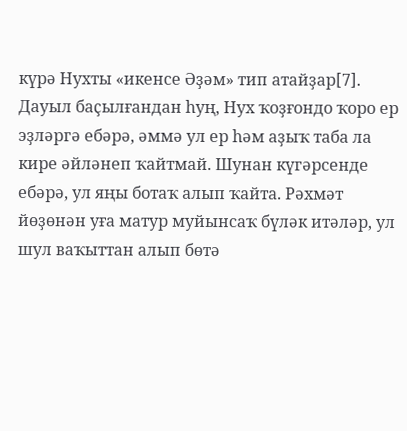күрә Нухты «икенсе Әҙәм» тип атайҙар[7].
Дауыл баҫылғандан һуң, Нух ҡоҙғондо ҡоро ер эҙләргә ебәрә, әммә ул ер һәм аҙыҡ таба ла кире әйләнеп ҡайтмай. Шунан күгәрсенде ебәрә, ул яңы ботаҡ алып ҡайта. Рәхмәт йөҙөнән уға матур муйынсаҡ бүләк итәләр, ул шул ваҡыттан алып бөтә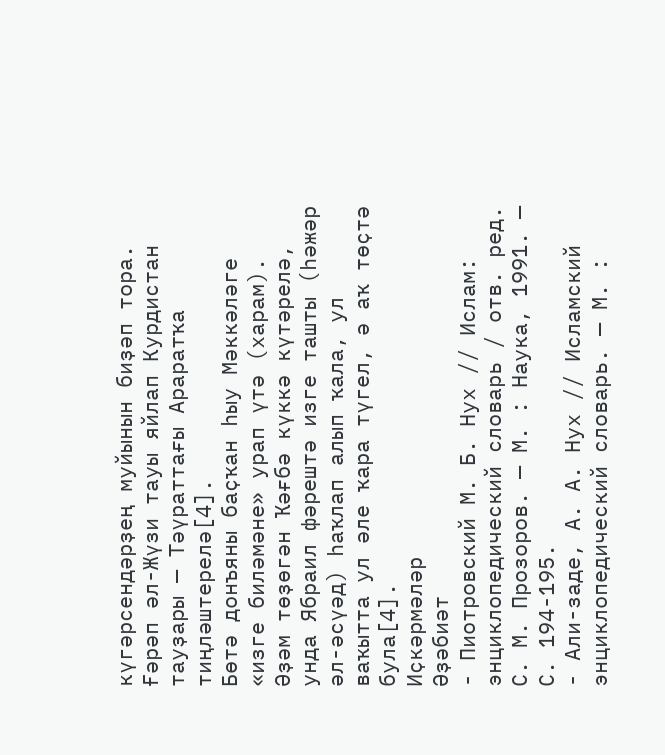күгәрсендәрҙең муйынын биҙәп тора. Ғәрәп әл-Жүзи тауы яйлап Курдистан тауҙары — Тәүраттағы Араратҡа тиңләштерелә[4].
Бөтә донъяны баҫҡан һыу Мәккәләге «изге биләмәне» урап үтә (харам). Әҙәм төҙөгән Ҡәғбә күккә күтәрелә, унда Ябраил фәрештә изге ташты (һәжәр әл-әсүәд) һаҡлап алып ҡала, ул ваҡытта ул әле ҡара түгел, ә аҡ төҫтә була[4].
Иҫкәрмәләр
Әҙәбиәт
- Пиотровский М. Б. Нух // Ислам: энциклопедический словарь / отв. ред. С. М. Прозоров. — М. : Наука, 1991. — С. 194-195.
- Али-заде, А. А. Нух // Исламский энциклопедический словарь. — М. :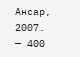Ансар, 2007. — 400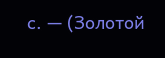с. — (Золотой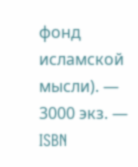фонд исламской мысли). — 3000 экз. — ISBN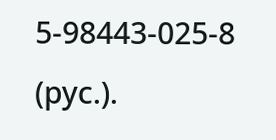5-98443-025-8 (рус.).